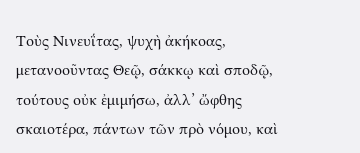Τοὺς Νινευΐτας, ψυχὴ ἀκήκοας, μετανοοῦντας Θεῷ, σάκκῳ καὶ σποδῷ, τούτους οὐκ ἐµιµήσω, ἀλλ’ ὤφθης σκαιοτέρα, πάντων τῶν πρὸ νόµου, καὶ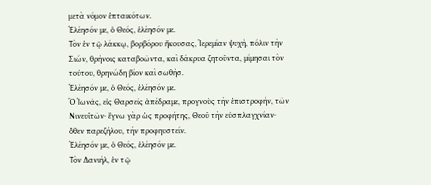µετὰ νόµον ἑπταικότων.
Ἐλέησόν με, ὁ Θεός, ἐλέησόν με.
Τὸν ἐν τῷ λάκκῳ, βορβόρου ἤκουσας, Ἱερεμίαν ψυχή, πόλιν τὴν Σιών, θρήνοις καταβοῶντα, καὶ δάκρυα ζητοῦντα, μίμησαι τὸν τούτου, θρηνώδη βίον καὶ σωθήσ.
Ἐλέησόν με, ὁ Θεός, ἐλέησόν με.
Ὁ Ἰωνᾶς, εἰς Θαρσεῖς ἀπέδραμε, προγνοὺς τὴν ἐπιστροφήν, τῶν Νινευϊτῶν· ἔγνω γὰρ ὡς προφήτης, Θεοῦ τὴν εὐσπλαγχνίαν· ὅθεν παρεζήλου, τὴν προφηυστείν.
Ἐλέησόν με, ὁ Θεός, ἐλέησόν με.
Τὸν Δανιήλ, ἐν τῷ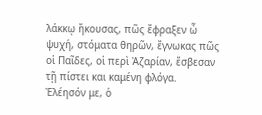λάκκῳ ἤκουσας, πῶς ἔφραξεν ὦ ψυχή, στόματα θηρῶν, ἔγνωκας πῶς οἱ Παῖδες, οἱ περὶ Ἀζαρίαν, ἔσβεσαν τῇ πίστει και καμένη φλόγα.
Ἐλέησόν με, ὁ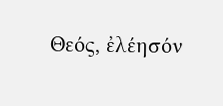Θεός, ἐλέησόν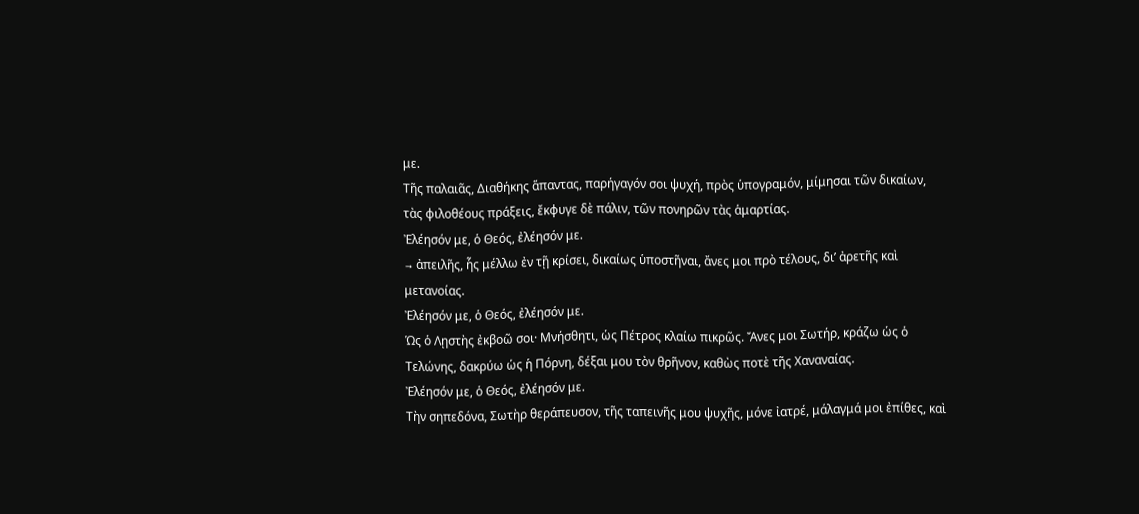με.
Τῆς παλαιᾶς, Διαθήκης ἅπαντας, παρήγαγόν σοι ψυχή, πρὸς ὑπογραμόν, μίμησαι τῶν δικαίων, τὰς φιλοθέους πράξεις, ἔκφυγε δὲ πάλιν, τῶν πονηρῶν τὰς ἁμαρτίας.
Ἐλέησόν με, ὁ Θεός, ἐλέησόν με.
→ ἀπειλῆς, ἧς μέλλω ἐν τῇ κρίσει, δικαίως ὑποστῆναι, ἄνες μοι πρὸ τέλους, δι’ ἀρετῆς καὶ μετανοίας.
Ἐλέησόν με, ὁ Θεός, ἐλέησόν με.
Ὡς ὁ Λῃστὴς ἐκβοῶ σοι· Μνήσθητι, ὡς Πέτρος κλαίω πικρῶς. Ἄνες μοι Σωτήρ, κράζω ὡς ὁ Τελώνης, δακρύω ὡς ἡ Πόρνη, δέξαι μου τὸν θρῆνον, καθὼς ποτὲ τῆς Χαναναίας.
Ἐλέησόν με, ὁ Θεός, ἐλέησόν με.
Τὴν σηπεδόνα, Σωτὴρ θεράπευσον, τῆς ταπεινῆς μου ψυχῆς, μόνε ἰατρέ, μάλαγμά μοι ἐπίθες, καὶ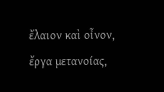ἔλαιον καὶ οἶνον, ἔργα μετανοίας,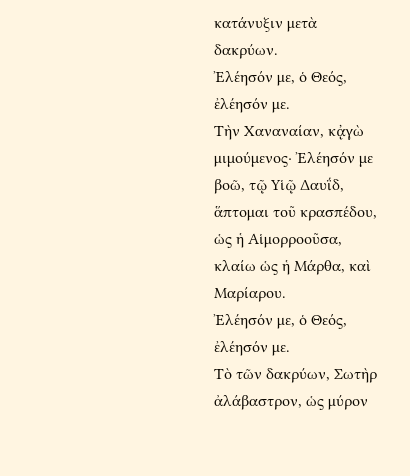κατάνυξιν μετὰ δακρύων.
Ἐλέησόν με, ὁ Θεός, ἐλέησόν με.
Τὴν Χαναναίαν, κᾀγὼ μιµούµενος· Ἐλέησόν µε βοῶ, τῷ Υἱῷ Δαυΐδ, ἅπτομαι τοῦ κρασπέδου, ὡς ἡ Αἱμορροοῦσα, κλαίω ὡς ἡ Μάρθα, καὶ Μαρίαρου.
Ἐλέησόν με, ὁ Θεός, ἐλέησόν με.
Τὸ τῶν δακρύων, Σωτὴρ ἀλάβαστρον, ὡς μύρον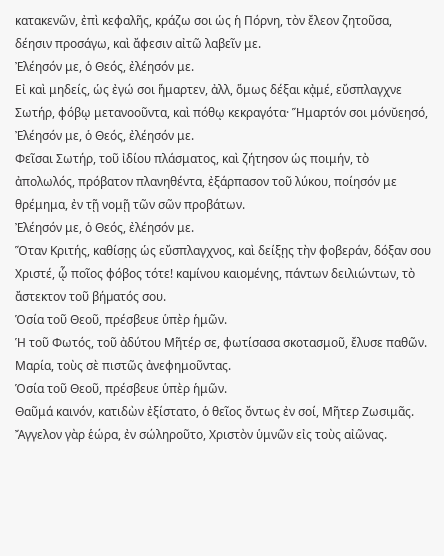κατακενῶν, ἐπὶ κεφαλῆς, κράζω σοι ὡς ἡ Πόρνη, τὸν ἔλεον ζητοῦσα, δέησιν προσάγω, καὶ ἄφεσιν αἰτῶ λαβεῖν με.
Ἐλέησόν με, ὁ Θεός, ἐλέησόν με.
Εἰ καὶ μηδείς, ὡς ἐγώ σοι ἥμαρτεν, ἀλλ, ὅμως δέξαι κᾀμέ, εὔσπλαγχνε Σωτήρ, φόβῳ μετανοοῦντα, καὶ πόθῳ κεκραγότα· Ἥμαρτόν σοι μόνῠεησό,
Ἐλέησόν με, ὁ Θεός, ἐλέησόν με.
Φεῖσαι Σωτήρ, τοῦ ἰδίου πλάσματος, καὶ ζήτησον ὡς ποιμήν, τὸ ἀπολωλός, πρόβατον πλανηθέντα, ἐξάρπασον τοῦ λύκου, ποίησόν με θρέμημα, ἐν τῇ νομῇ τῶν σῶν προβάτων.
Ἐλέησόν με, ὁ Θεός, ἐλέησόν με.
Ὅταν Κριτής, καθίσῃς ὡς εὔσπλαγχνος, καὶ δείξῃς τὴν φοβεράν, δόξαν σου Χριστέ, ᾧ ποῖος φόβος τότε! καµίνου καιοµένης, πάντων δειλιώντων, τὸ ἄστεκτον τοῦ βήµατός σου.
Ὁσία τοῦ Θεοῦ, πρέσβευε ὑπὲρ ἡμῶν.
Ἡ τοῦ Φωτός, τοῦ ἀδύτου Μῆτέρ σε, φωτίσασα σκοτασμοῦ, ἔλυσε παθῶν. Μαρία, τοὺς σὲ πιστῶς ἀνεφημοῦντας.
Ὁσία τοῦ Θεοῦ, πρέσβευε ὑπὲρ ἡμῶν.
Θαῦμά καινόν, κατιδὼν ἐξίστατο, ὁ θεῖος ὄντως ἐν σοί, Μῆτερ Ζωσιμᾶς. Ἄγγελον γὰρ ἑώρα, ἐν σώληροῦτο, Χριστὸν ὑμνῶν εἰς τοὺς αἰῶνας.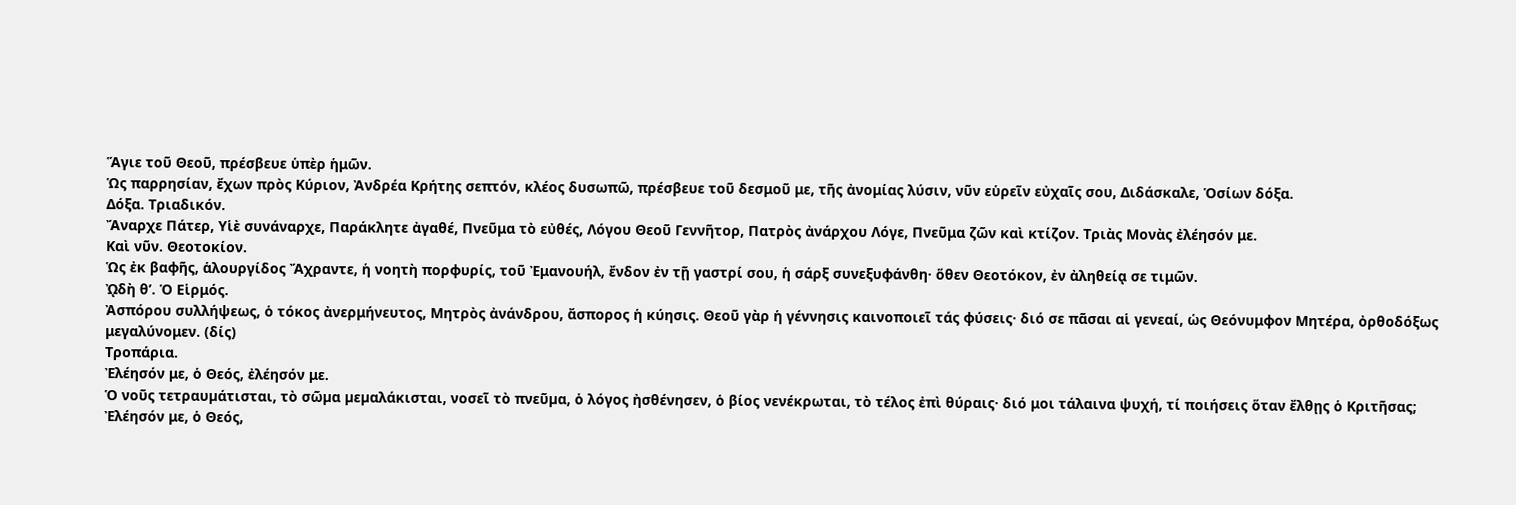Ἅγιε τοῦ Θεοῦ, πρέσβευε ὑπὲρ ἡμῶν.
Ὡς παρρησίαν, ἔχων πρὸς Κύριον, Ἀνδρέα Κρήτης σεπτόν, κλέος δυσωπῶ, πρέσβευε τοῦ δεσμοῦ με, τῆς ἀνομίας λύσιν, νῦν εὑρεῖν εὐχαῖς σου, Διδάσκαλε, Ὁσίων δόξα.
Δόξα. Τριαδικόν.
Ἄναρχε Πάτερ, Υἱὲ συνάναρχε, Παράκλητε ἀγαθέ, Πνεῦμα τὸ εὐθές, Λόγου Θεοῦ Γεννῆτορ, Πατρὸς ἀνάρχου Λόγε, Πνεῦμα ζῶν καὶ κτίζον. Τριὰς Μονὰς ἐλέησόν με.
Καὶ νῦν. Θεοτοκίον.
Ὡς ἐκ βαφῆς, ἁλουργίδος Ἄχραντε, ἡ νοητὴ πορφυρίς, τοῦ Ἐμανουήλ, ἔνδον ἐν τῇ γαστρί σου, ἡ σάρξ συνεξυφάνθη· ὅθεν Θεοτόκον, ἐν ἀληθείᾳ σε τιμῶν.
ᾨδὴ θʹ. Ὁ Εἱρμός.
Ἀσπόρου συλλήψεως, ὁ τόκος ἀνερμήνευτος, Μητρὸς ἀνάνδρου, ἄσπορος ἡ κύησις. Θεοῦ γὰρ ἡ γέννησις καινοποιεῖ τάς φύσεις· διό σε πᾶσαι αἱ γενεαί, ὡς Θεόνυμφον Μητέρα, ὀρθοδόξως μεγαλύνομεν. (δίς)
Τροπάρια.
Ἐλέησόν με, ὁ Θεός, ἐλέησόν με.
Ὁ νοῦς τετραυµάτισται, τὸ σῶµα µεµαλάκισται, νοσεῖ τὸ πνεῦµα, ὁ λόγος ἠσθένησεν, ὁ βίος νενέκρωται, τὸ τέλος ἐπὶ θύραις· διό μοι τάλαινα ψυχή, τί ποιήσεις ὅταν ἔλθῃς ὁ Κριτῆσας;
Ἐλέησόν με, ὁ Θεός,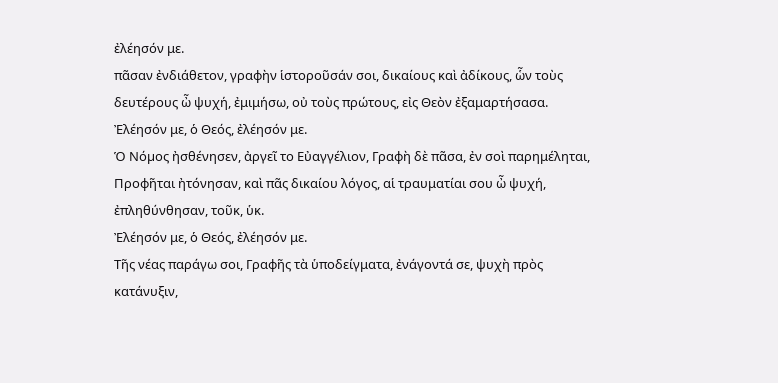ἐλέησόν με.
πᾶσαν ἐνδιάθετον, γραφὴν ἱστοροῦσάν σοι, δικαίους καὶ ἀδίκους, ὧν τοὺς δευτέρους ὦ ψυχή, ἐμιμήσω, οὐ τοὺς πρώτους, εἰς Θεὸν ἐξαμαρτήσασα.
Ἐλέησόν με, ὁ Θεός, ἐλέησόν με.
Ὁ Νόµος ἠσθένησεν, ἀργεῖ το Εὐαγγέλιον, Γραφὴ δὲ πᾶσα, ἐν σοὶ παρημέληται, Προφῆται ἠτόνησαν, καὶ πᾶς δικαίου λόγος, αἱ τραυματίαι σου ὦ ψυχή, ἐπληθύνθησαν, τοῦκ, ὑκ.
Ἐλέησόν με, ὁ Θεός, ἐλέησόν με.
Τῆς νέας παράγω σοι, Γραφῆς τὰ ὑποδείγματα, ἐνάγοντά σε, ψυχὴ πρὸς κατάνυξιν,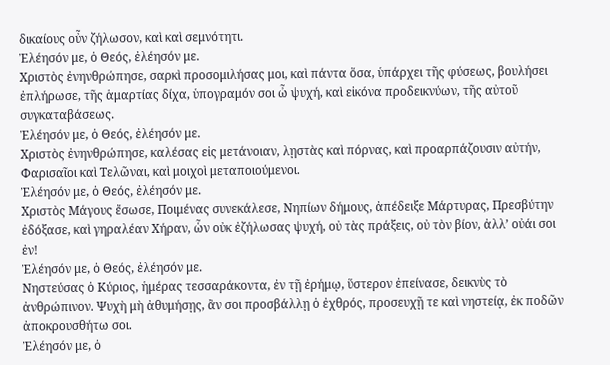δικαίους οὖν ζήλωσον, καὶ καὶ σεμνότητι.
Ἐλέησόν με, ὁ Θεός, ἐλέησόν με.
Χριστὸς ἐνηνθρώπησε, σαρκὶ προσομιλήσας μοι, καὶ πάντα ὅσα, ὑπάρχει τῆς φύσεως, βουλήσει ἐπλήρωσε, τῆς ἁμαρτίας δίχα, ὑπογραμόν σοι ὦ ψυχή, καὶ εἰκόνα προδεικνύων, τῆς αὐτοῦ συγκαταβάσεως.
Ἐλέησόν με, ὁ Θεός, ἐλέησόν με.
Χριστὸς ἐνηνθρώπησε, καλέσας εἰς μετάνοιαν, λῃστὰς καὶ πόρνας, καὶ προαρπάζουσιν αὐτήν, Φαρισαῖοι καὶ Τελῶναι, καὶ μοιχοὶ μεταποιούμενοι.
Ἐλέησόν με, ὁ Θεός, ἐλέησόν με.
Χριστὸς Μάγους ἔσωσε, Ποιμένας συνεκάλεσε, Νηπίων δήμους, ἀπέδειξε Μάρτυρας, Πρεσβύτην ἐδόξασε, καὶ γηραλέαν Χήραν, ὧν οὐκ ἐζήλωσας ψυχή, οὐ τὰς πράξεις, οὐ τὸν βίον, ἀλλ’ οὐάι σοι ἐν!
Ἐλέησόν με, ὁ Θεός, ἐλέησόν με.
Νηστεύσας ὁ Κύριος, ἡμέρας τεσσαράκοντα, ἐν τῇ ἐρήμῳ, ὕστερον ἐπείνασε, δεικνὺς τὸ ἀνθρώπινον. Ψυχὴ μὴ ἀθυμήσῃς, ἂν σοι προσβάλλῃ ὁ ἐχθρός, προσευχῇ τε καὶ νηστείᾳ, ἐκ ποδῶν ἀποκρουσθήτω σοι.
Ἐλέησόν με, ὁ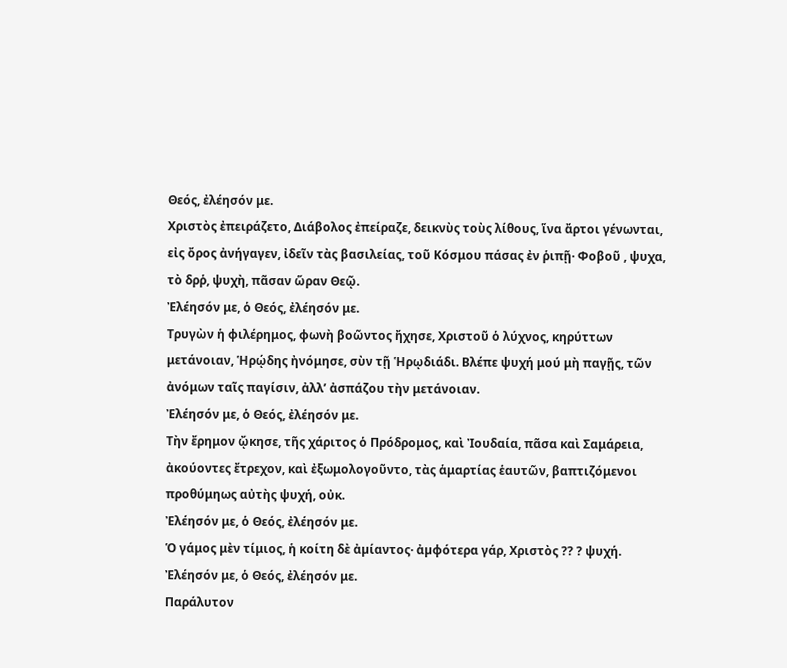Θεός, ἐλέησόν με.
Χριστὸς ἐπειράζετο, Διάβολος ἐπείραζε, δεικνὺς τοὺς λίθους, ἵνα ἄρτοι γένωνται, εἰς ὄρος ἀνήγαγεν, ἰδεῖν τὰς βασιλείας, τοῦ Κόσμου πάσας ἐν ῥιπῇ· Φοβοῦ , ψυχα, τὸ δρῥ, ψυχὴ, πᾶσαν ὥραν Θεῷ.
Ἐλέησόν με, ὁ Θεός, ἐλέησόν με.
Τρυγὼν ἡ φιλέρημος, φωνὴ βοῶντος ἤχησε, Χριστοῦ ὁ λύχνος, κηρύττων μετάνοιαν, Ἡρῴδης ἠνόμησε, σὺν τῇ Ἡρῳδιάδι. Βλέπε ψυχή μού μὴ παγῇς, τῶν ἀνόμων ταῖς παγίσιν, ἀλλ’ ἀσπάζου τὴν μετάνοιαν.
Ἐλέησόν με, ὁ Θεός, ἐλέησόν με.
Τὴν ἔρημον ᾤκησε, τῆς χάριτος ὁ Πρόδρομος, καὶ Ἰουδαία, πᾶσα καὶ Σαμάρεια, ἀκούοντες ἔτρεχον, καὶ ἐξωμολογοῦντο, τὰς ἁμαρτίας ἑαυτῶν, βαπτιζόμενοι προθύμηως αὐτὴς ψυχή, οὐκ.
Ἐλέησόν με, ὁ Θεός, ἐλέησόν με.
Ὁ γάμος μὲν τίμιος, ἡ κοίτη δὲ ἀµίαντος· ἀµφότερα γάρ, Χριστὸς ?? ? ψυχή.
Ἐλέησόν με, ὁ Θεός, ἐλέησόν με.
Παράλυτον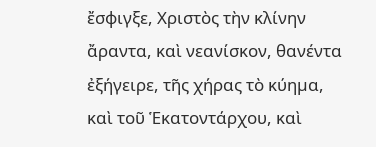ἔσφιγξε, Χριστὸς τὴν κλίνην ἄραντα, καὶ νεανίσκον, θανέντα ἐξήγειρε, τῆς χήρας τὸ κύηµα, καὶ τοῦ Ἑκατοντάρχου, καὶ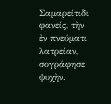Σαµαρείτιδι φανείς, τὴν ἐν πνεύµατι λατρείαν, σογράφησε ψυχὴν.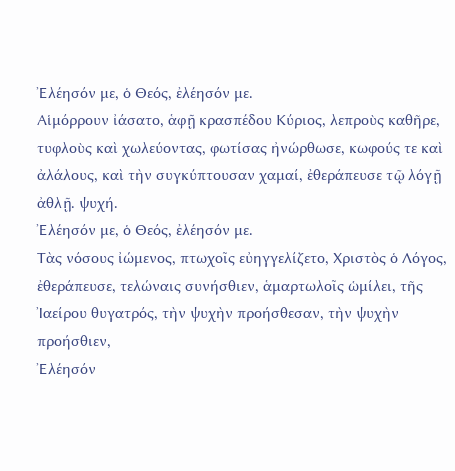Ἐλέησόν με, ὁ Θεός, ἐλέησόν με.
Αἱμόρρουν ἰάσατο, ἁφῇ κρασπέδου Κύριος, λεπροὺς καθῆρε, τυφλοὺς καὶ χωλεύοντας, φωτίσας ἠνώρθωσε, κωφούς τε καὶ ἀλάλους, καὶ τὴν συγκύπτουσαν χαμαί, ἐθεράπευσε τῷ λόγῇ ἀθλῇ. ψυχή.
Ἐλέησόν με, ὁ Θεός, ἐλέησόν με.
Τὰς νόσους ἰώμενος, πτωχοῖς εὐηγγελίζετο, Χριστὸς ὁ Λόγος, ἐθεράπευσε, τελώναις συνήσθιεν, ἁμαρτωλοῖς ὡμίλει, τῆς Ἰαείρου θυγατρός, τὴν ψυχὴν προήσθεσαν, τὴν ψυχὴν προήσθιεν,
Ἐλέησόν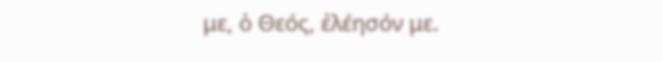με, ὁ Θεός, ἐλέησόν με.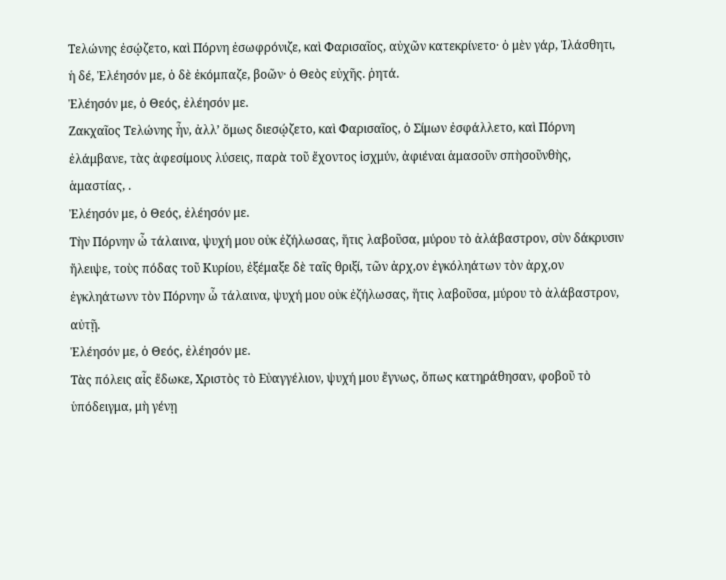Τελώνης ἐσῴζετο, καὶ Πόρνη ἐσωφρόνιζε, καὶ Φαρισαῖος, αὐχῶν κατεκρίνετο· ὁ μὲν γάρ, Ἱλάσθητι, ἡ δέ, Ἐλέησόν με, ὁ δὲ ἐκόμπαζε, βοῶν· ὁ Θεὸς εὐχῆς. ῥητά.
Ἐλέησόν με, ὁ Θεός, ἐλέησόν με.
Ζακχαῖος Τελώνης ἦν, ἀλλ’ ὅμως διεσῴζετο, καὶ Φαρισαῖος, ὁ Σίμων ἐσφάλλετο, καὶ Πόρνη ἐλάμβανε, τὰς ἀφεσίμους λύσεις, παρὰ τοῦ ἔχοντος ἰσχμύν, ἀφιέναι ἁμασοῦν σπὴσοῦνθὴς, ἁμαστίας, .
Ἐλέησόν με, ὁ Θεός, ἐλέησόν με.
Τὴν Πόρνην ὦ τάλαινα, ψυχή μου οὐκ ἐζήλωσας, ἥτις λαβοῦσα, μύρου τὸ ἀλάβαστρον, σὺν δάκρυσιν ἤλειψε, τοὺς πόδας τοῦ Κυρίου, ἐξέμαξε δὲ ταῖς θριξί, τῶν ἀρχ,ον ἐγκόληάτων τὸν ἀρχ,ον ἐγκληάτωνν τὸν Πόρνην ὦ τάλαινα, ψυχή μου οὐκ ἐζήλωσας, ἥτις λαβοῦσα, μύρου τὸ ἀλάβαστρον, αὐτῇ.
Ἐλέησόν με, ὁ Θεός, ἐλέησόν με.
Τὰς πόλεις αἷς ἔδωκε, Χριστὸς τὸ Εὐαγγέλιον, ψυχή μου ἔγνως, ὅπως κατηράθησαν, φοβοῦ τὸ ὑπόδειγμα, μὴ γένῃ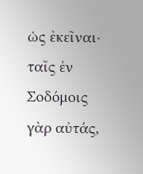ὡς ἐκεῖναι· ταῖς ἐν Σοδόμοις γὰρ αὐτάς,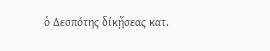ὁ Δεσπότης δίκᾕσεας κατ.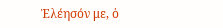Ἐλέησόν με, ὁ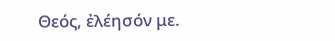Θεός, ἐλέησόν με.